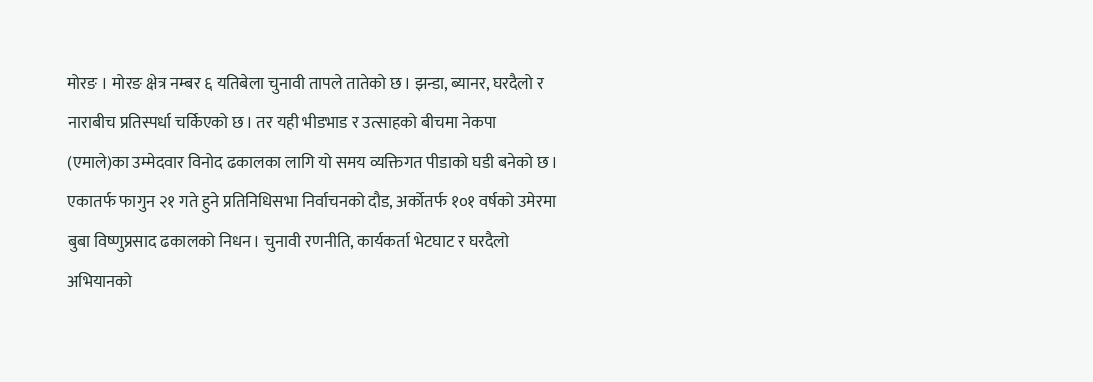मोरङ । मोरङ क्षेत्र नम्बर ६ यतिबेला चुनावी तापले तातेको छ। झन्डा, ब्यानर, घरदैलो र नाराबीच प्रतिस्पर्धा चर्किएको छ। तर यही भीडभाड र उत्साहको बीचमा नेकपा (एमाले)का उम्मेदवार विनोद ढकालका लागि यो समय व्यक्तिगत पीडाको घडी बनेको छ।
एकातर्फ फागुन २१ गते हुने प्रतिनिधिसभा निर्वाचनको दौड, अर्कोतर्फ १०१ वर्षको उमेरमा बुबा विष्णुप्रसाद ढकालको निधन। चुनावी रणनीति, कार्यकर्ता भेटघाट र घरदैलो अभियानको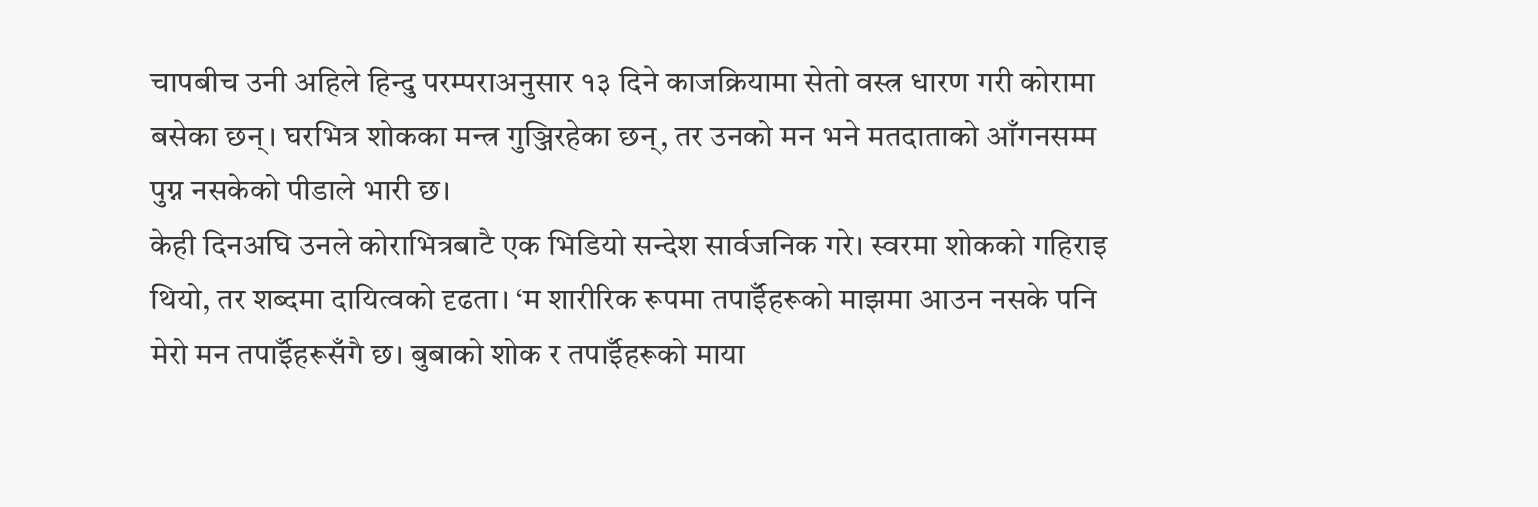चापबीच उनी अहिले हिन्दु परम्पराअनुसार १३ दिने काजक्रियामा सेतो वस्त्र धारण गरी कोरामा बसेका छन्। घरभित्र शोकका मन्त्र गुञ्जिरहेका छन्, तर उनको मन भने मतदाताको आँगनसम्म पुग्न नसकेको पीडाले भारी छ।
केही दिनअघि उनले कोराभित्रबाटै एक भिडियो सन्देश सार्वजनिक गरे। स्वरमा शोकको गहिराइ थियो, तर शब्दमा दायित्वको दृढता। ‘म शारीरिक रूपमा तपाईँहरूको माझमा आउन नसके पनि मेरो मन तपाईँहरूसँगै छ। बुबाको शोक र तपाईँहरूको माया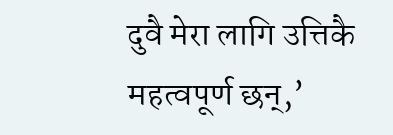दुवै मेरा लागि उत्तिकै महत्वपूर्ण छन्,’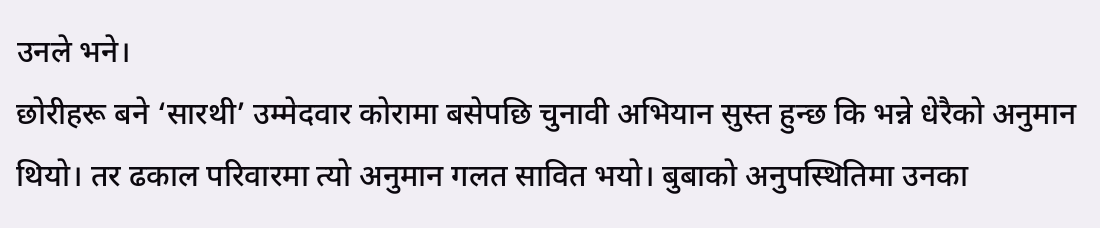उनले भने।
छोरीहरू बने ‘सारथी’ उम्मेदवार कोरामा बसेपछि चुनावी अभियान सुस्त हुन्छ कि भन्ने धेरैको अनुमान थियो। तर ढकाल परिवारमा त्यो अनुमान गलत सावित भयो। बुबाको अनुपस्थितिमा उनका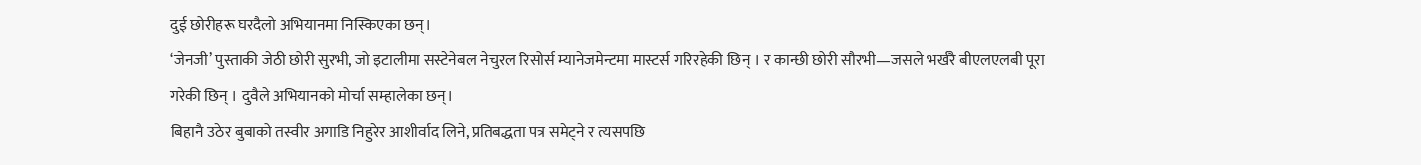दुई छोरीहरू घरदैलो अभियानमा निस्किएका छन्।
‘जेनजी’ पुस्ताकी जेठी छोरी सुरभी, जो इटालीमा सस्टेनेबल नेचुरल रिसोर्स म्यानेजमेन्टमा मास्टर्स गरिरहेकी छिन् । र कान्छी छोरी सौरभी—जसले भर्खरै बीएलएलबी पूरा गरेकी छिन् । दुवैले अभियानको मोर्चा सम्हालेका छन्।
बिहानै उठेर बुबाको तस्वीर अगाडि निहुरेर आशीर्वाद लिने, प्रतिबद्धता पत्र समेट्ने र त्यसपछि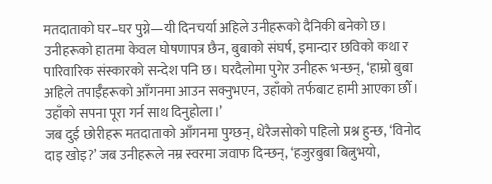मतदाताको घर–घर पुग्ने—यी दिनचर्या अहिले उनीहरूको दैनिकी बनेको छ।
उनीहरूको हातमा केवल घोषणापत्र छैन, बुबाको संघर्ष, इमान्दार छविको कथा र पारिवारिक संस्कारको सन्देश पनि छ। घरदैलोमा पुगेर उनीहरू भन्छन्, ‘हाम्रो बुबा अहिले तपाईँहरूको आँगनमा आउन सक्नुभएन, उहाँको तर्फबाट हामी आएका छौँ। उहाँको सपना पूरा गर्न साथ दिनुहोला।’
जब दुई छोरीहरू मतदाताको आँगनमा पुग्छन्, धेरैजसोको पहिलो प्रश्न हुन्छ, ‘विनोद दाइ खोइ?’ जब उनीहरूले नम्र स्वरमा जवाफ दिन्छन्, ‘हजुरबुबा बित्नुभयो,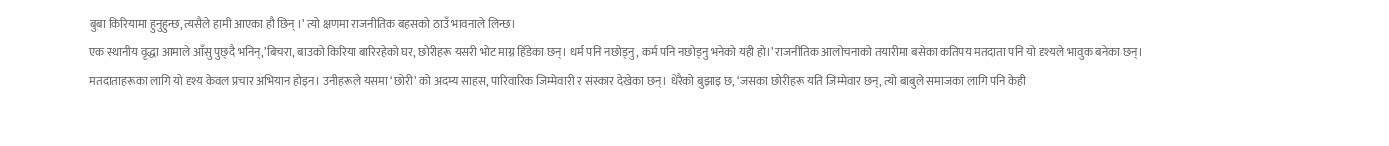बुबा किरियामा हुनुहुन्छ, त्यसैले हामी आएका हौ छिन् ।’ त्यो क्षणमा राजनीतिक बहसको ठाउँ भावनाले लिन्छ।
एक स्थानीय वृद्धा आमाले आँसु पुछ्दै भनिन्,’बिचरा, बाउको किरिया बारिरहेको घर, छोरीहरू यसरी भोट माग्न हिँडेका छन्। धर्म पनि नछोड्नु, कर्म पनि नछोड्नु भनेको यही हो।’ राजनीतिक आलोचनाको तयारीमा बसेका कतिपय मतदाता पनि यो दृश्यले भावुक बनेका छन्।
मतदाताहरूका लागि यो दृश्य केवल प्रचार अभियान होइन। उनीहरूले यसमा ‘छोरी’ को अदम्य साहस, पारिवारिक जिम्मेवारी र संस्कार देखेका छन्। धेरैको बुझाइ छ, ‘जसका छोरीहरू यति जिम्मेवार छन्, त्यो बाबुले समाजका लागि पनि केही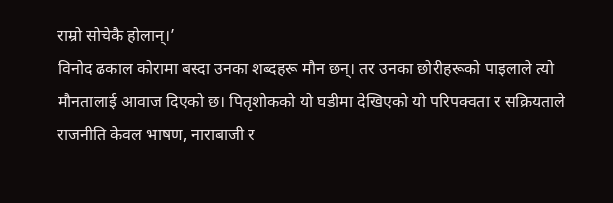राम्रो सोचेकै होलान्।’
विनोद ढकाल कोरामा बस्दा उनका शब्दहरू मौन छन्। तर उनका छोरीहरूको पाइलाले त्यो मौनतालाई आवाज दिएको छ। पितृशोकको यो घडीमा देखिएको यो परिपक्वता र सक्रियताले राजनीति केवल भाषण, नाराबाजी र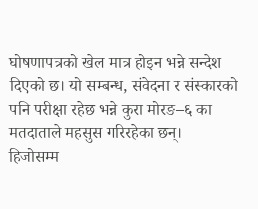घोषणापत्रको खेल मात्र होइन भन्ने सन्देश दिएको छ। यो सम्बन्ध, संवेदना र संस्कारको पनि परीक्षा रहेछ भन्ने कुरा मोरङ–६ का मतदाताले महसुस गरिरहेका छन्।
हिजोसम्म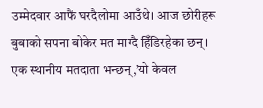उम्मेदवार आफैं घरदैलोमा आउँथे। आज छोरीहरू बुबाको सपना बोकेर मत माग्दै हिँडिरहेका छन्। एक स्थानीय मतदाता भन्छन्,’यो केवल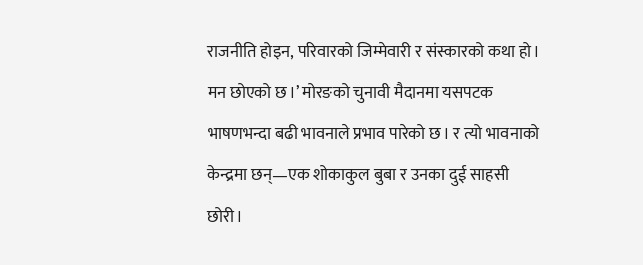राजनीति होइन, परिवारको जिम्मेवारी र संस्कारको कथा हो। मन छोएको छ।’ मोरङको चुनावी मैदानमा यसपटक भाषणभन्दा बढी भावनाले प्रभाव पारेको छ। र त्यो भावनाको केन्द्रमा छन्—एक शोकाकुल बुबा र उनका दुई साहसी छोरी।